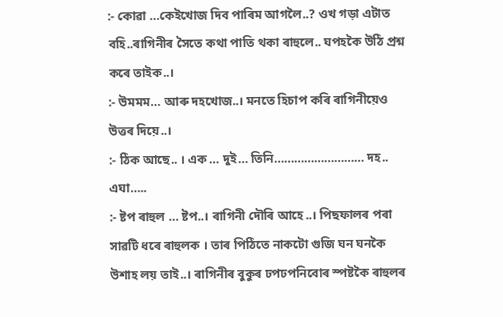:- কোৱা …কেইখোজ দিব পাৰিম আগলৈ..? ওখ গড়া এটাত বহি..ৰাগিনীৰ সৈতে কথা পাতি থকা ৰাহুলে.. ঘপহকৈ উঠি প্ৰশ্ন কৰে তাইক..।
:- উমমম… আৰু দহখোজ..। মনতে হিচাপ কৰি ৰাগিনীয়েও উত্তৰ দিয়ে..।
:- ঠিক আছে.. । এক … দুই… তিনি……………………… দহ.. এঘা…..
:- ষ্টপ ৰাহুল … ষ্টপ..। ৰাগিনী দৌৰি আহে..। পিছফালৰ পৰা সাৱটি ধৰে ৰাহুলক । তাৰ পিঠিতে নাকটো গুজি ঘন ঘনকৈ উশাহ লয় তাই..। ৰাগিনীৰ বুকুৰ ঢপঢপনিবোৰ স্পষ্টকৈ ৰাহুলৰ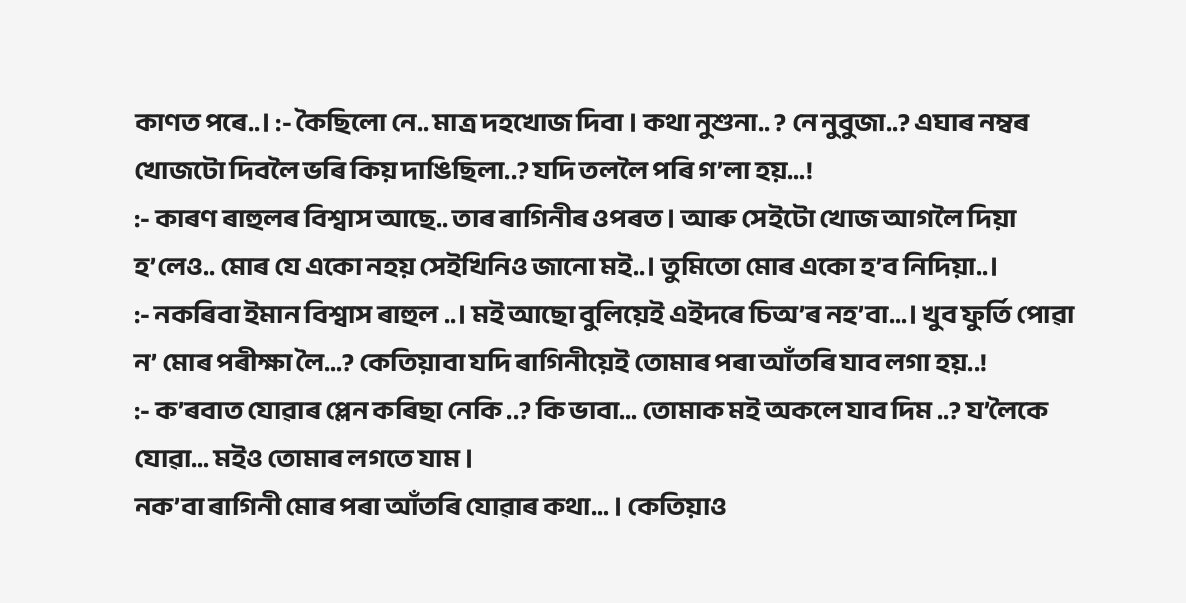কাণত পৰে..। :- কৈছিলো নে.. মাত্ৰ দহখোজ দিবা । কথা নুশুনা.. ? নে নুবুজা..? এঘাৰ নম্বৰ খোজটো দিবলৈ ভৰি কিয় দাঙিছিলা..? যদি তললৈ পৰি গ’লা হয়…!
:- কাৰণ ৰাহুলৰ বিশ্বাস আছে.. তাৰ ৰাগিনীৰ ওপৰত । আৰু সেইটো খোজ আগলৈ দিয়া হ’লেও.. মোৰ যে একো নহয় সেইখিনিও জানো মই..। তুমিতো মোৰ একো হ’ব নিদিয়া..।
:- নকৰিবা ইমান বিশ্বাস ৰাহুল ..। মই আছো বুলিয়েই এইদৰে চিঅ’ৰ নহ’বা…। খুব ফুৰ্তি পোৱা ন’ মোৰ পৰীক্ষা লৈ…? কেতিয়াবা যদি ৰাগিনীয়েই তোমাৰ পৰা আঁতৰি যাব লগা হয়..!
:- ক’ৰবাত যোৱাৰ প্লেন কৰিছা নেকি ..? কি ভাবা… তোমাক মই অকলে যাব দিম ..? য’লৈকে যোৱা… মইও তোমাৰ লগতে যাম ।
নক’বা ৰাগিনী মোৰ পৰা আঁতৰি যোৱাৰ কথা… । কেতিয়াও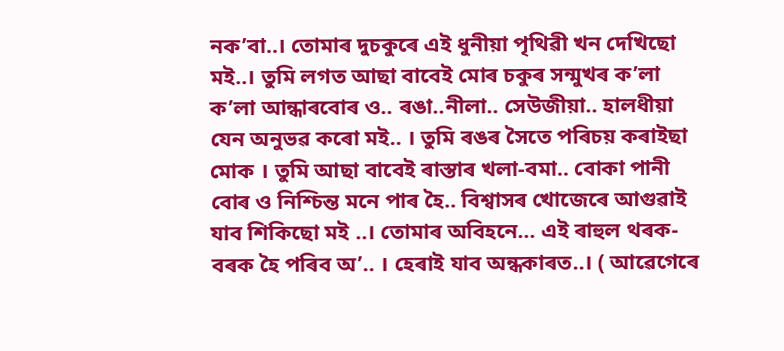নক’বা..। তোমাৰ দুচকুৰে এই ধুনীয়া পৃথিৱী খন দেখিছো মই..। তুমি লগত আছা বাবেই মোৰ চকুৰ সন্মুখৰ ক’লা ক’লা আন্ধাৰবোৰ ও.. ৰঙা..নীলা.. সেউজীয়া.. হালধীয়া যেন অনুভৱ কৰো মই.. । তুমি ৰঙৰ সৈতে পৰিচয় কৰাইছা মোক । তুমি আছা বাবেই ৰাস্তাৰ খলা-বমা.. বোকা পানী বোৰ ও নিশ্চিন্ত মনে পাৰ হৈ.. বিশ্বাসৰ খোজেৰে আগুৱাই যাব শিকিছো মই ..। তোমাৰ অবিহনে… এই ৰাহুল থৰক-বৰক হৈ পৰিব অ’.. । হেৰাই যাব অন্ধকাৰত..। ( আৱেগেৰে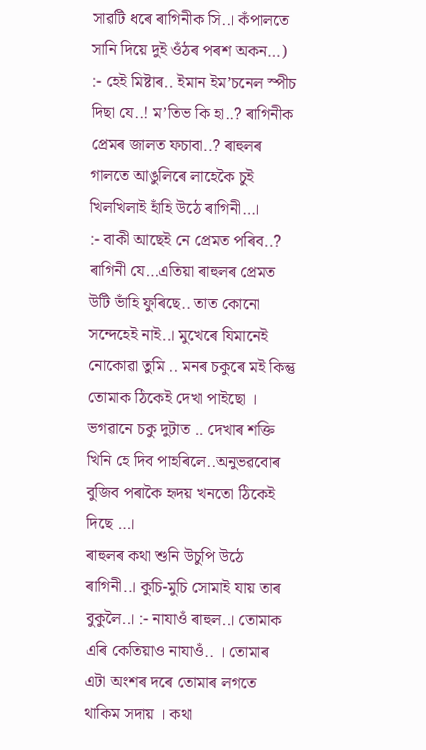সাৱটি ধৰে ৰাগিনীক সি..। কঁপালতে সানি দিয়ে দুই ওঁঠৰ পৰশ অকন…)
:- হেই মিষ্টাৰ.. ইমান ইম’চনেল স্পীচ দিছা যে..! ম’তিভ কি হা..? ৰাগিনীক প্ৰেমৰ জালত ফচাবা..? ৰাহুলৰ গালতে আঙুলিৰে লাহেকৈ চুই খিলখিলাই হাঁহি উঠে ৰাগিনী…।
:- বাকী আছেই নে প্ৰেমত পৰিব..? ৰাগিনী যে…এতিয়া ৰাহুলৰ প্ৰেমত উটি ভাঁহি ফুৰিছে.. তাত কোনো সন্দেহেই নাই..। মুখেৰে যিমানেই নোকোৱা তুমি .. মনৰ চকুৰে মই কিন্তু তোমাক ঠিকেই দেখা পাইছো । ভগৱানে চকু দুটাত .. দেখাৰ শক্তি খিনি হে দিব পাহৰিলে..অনুভৱবোৰ বুজিব পৰাকৈ হৃদয় খনতো ঠিকেই দিছে …।
ৰাহুলৰ কথা শুনি উচুপি উঠে ৰাগিনী..। কুচি-মুচি সোমাই যায় তাৰ বুকুলৈ..। :- নাযাওঁ ৰাহুল..। তোমাক এৰি কেতিয়াও নাযাওঁ.. । তোমাৰ এটা অংশৰ দৰে তোমাৰ লগতে থাকিম সদায় । কথা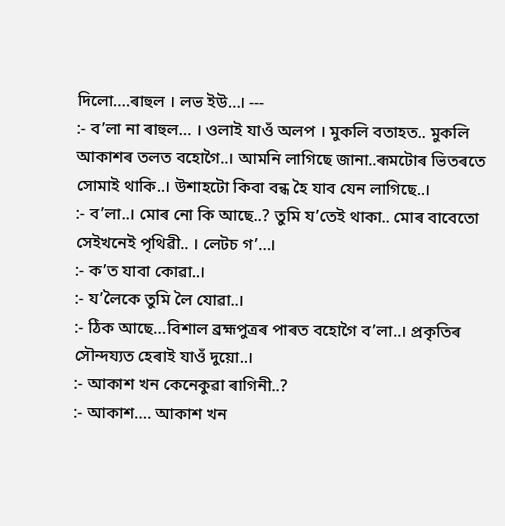দিলো….ৰাহুল । লভ ইউ…। ---
:- ব’লা না ৰাহুল… । ওলাই যাওঁ অলপ । মুকলি বতাহত.. মুকলি আকাশৰ তলত বহোগৈ..। আমনি লাগিছে জানা..ৰূমটোৰ ভিতৰতে সোমাই থাকি..। উশাহটো কিবা বন্ধ হৈ যাব যেন লাগিছে..।
:- ব’লা..। মোৰ নো কি আছে..? তুমি য’তেই থাকা.. মোৰ বাবেতো সেইখনেই পৃথিৱী.. । লেটচ গ’…।
:- ক’ত যাবা কোৱা..।
:- য’লৈকে তুমি লৈ যোৱা..।
:- ঠিক আছে…বিশাল ব্ৰহ্মপুত্ৰৰ পাৰত বহোগৈ ব’লা..। প্ৰকৃতিৰ সৌন্দয্যত হেৰাই যাওঁ দুয়ো..।
:- আকাশ খন কেনেকুৱা ৰাগিনী..?
:- আকাশ…. আকাশ খন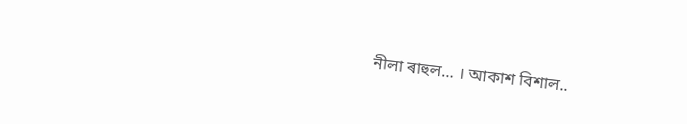নীলা ৰাহুল… । আকাশ বিশাল..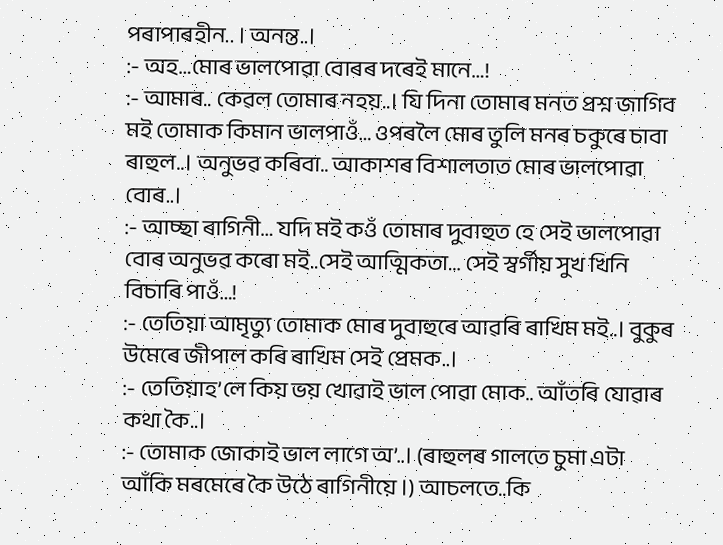পৰাপাৰহীন.. । অনন্ত..।
:- অহ…মোৰ ভালপোৱা বোৰৰ দৰেই মানে…!
:- আমাৰ.. কেৱল তোমাৰ নহয়..। যি দিনা তোমাৰ মনত প্ৰশ্ন জাগিব মই তোমাক কিমান ভালপাওঁ… ওপৰলৈ মোৰ তুলি মনৰ চকুৰে চাবা ৰাহুল..। অনুভৱ কৰিবা.. আকাশৰ বিশালতাত মোৰ ভালপোৱা বোৰ..।
:- আচ্ছা ৰাগিনী… যদি মই কওঁ তোমাৰ দুবাহুত হে সেই ভালপোৱা বোৰ অনুভৱ কৰো মই..সেই আত্মিকতা… সেই স্বৰ্গীয় সুখ খিনি বিচাৰি পাওঁ…!
:- তেতিয়া আমৃত্যু তোমাক মোৰ দুবাহুৰে আৱৰি ৰাখিম মই..। বুকুৰ উমেৰে জীপাল কৰি ৰাখিম সেই প্ৰেমক..।
:- তেতিয়াহ’লে কিয় ভয় খোৱাই ভাল পোৱা মোক.. আঁতৰি যোৱাৰ কথা কৈ..।
:- তোমাক জোকাই ভাল লাগে অ’..। (ৰাহুলৰ গালতে চুমা এটা আঁকি মৰমেৰে কৈ উঠে ৰাগিনীয়ে ।) আচলতে..কি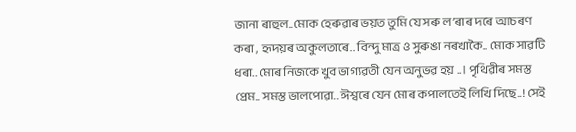জানা ৰাহুল..মোক হেৰুৱাৰ ভয়ত তুমি যে সৰু ল’ৰাৰ দৰে আচৰণ কৰা , হৃদয়ৰ অকুলতাৰে.. বিন্দু মাত্ৰ ও সুৰুঙা নৰখাকৈ.. মোক সাৱটি ধৰা.. মোৰ নিজকে খুব ভাগ্যৱতী যেন অনুভৱ হয় ..। পৃথিৱীৰ সমস্ত প্ৰেম.. সমস্ত ভালপোৱা.. ঈশ্বৰে যেন মোৰ কপালতেই লিখি দিছে..! সেই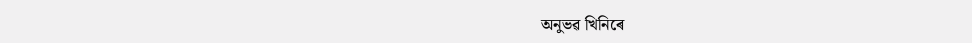অনুভৱ খিনিৰে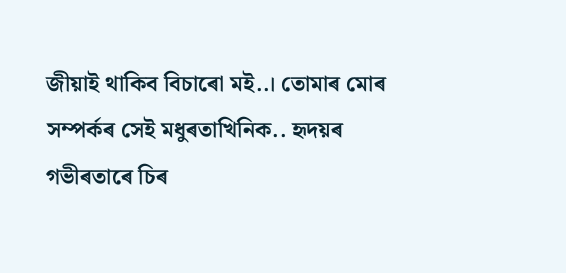জীয়াই থাকিব বিচাৰো মই..। তোমাৰ মোৰ সম্পৰ্কৰ সেই মধুৰতাখিনিক.. হৃদয়ৰ গভীৰতাৰে চিৰ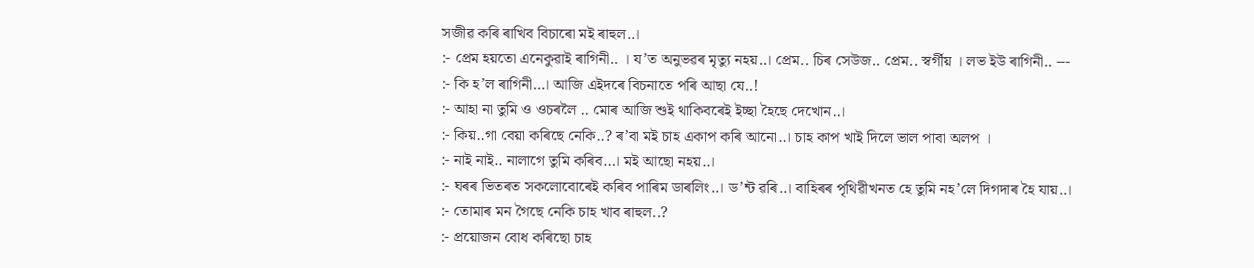সজীৱ কৰি ৰাখিব বিচাৰো মই ৰাহুল..।
:- প্ৰেম হয়তো এনেকুৱাই ৰাগিনী.. । য’ত অনুভৱৰ মৃত্যু নহয়..। প্ৰেম.. চিৰ সেউজ.. প্ৰেম.. স্বৰ্গীয় । লভ ইউ ৰাগিনী.. ---
:- কি হ’ল ৰাগিনী…। আজি এইদৰে বিচনাতে পৰি আছা যে..!
:- আহা না তুমি ও ওচৰলৈ .. মোৰ আজি শুই থাকিবৰেই ইচ্ছা হৈছে দেখোন..।
:- কিয়..গা বেয়া কৰিছে নেকি..? ৰ’বা মই চাহ একাপ কৰি আনো..। চাহ কাপ খাই দিলে ভাল পাবা অলপ ।
:- নাই নাই.. নালাগে তুমি কৰিব…। মই আছো নহয়..।
:- ঘৰৰ ভিতৰত সকলোবোৰেই কৰিব পাৰিম ডাৰলিং..। ড’ন্ট ৱৰি..। বাহিৰৰ পৃথিৱীখনত হে তুমি নহ’লে দিগদাৰ হৈ যায়..।
:- তোমাৰ মন গৈছে নেকি চাহ খাব ৰাহুল..?
:- প্ৰয়োজন বোধ কৰিছো চাহ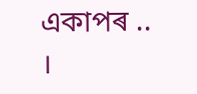একাপৰ .. ।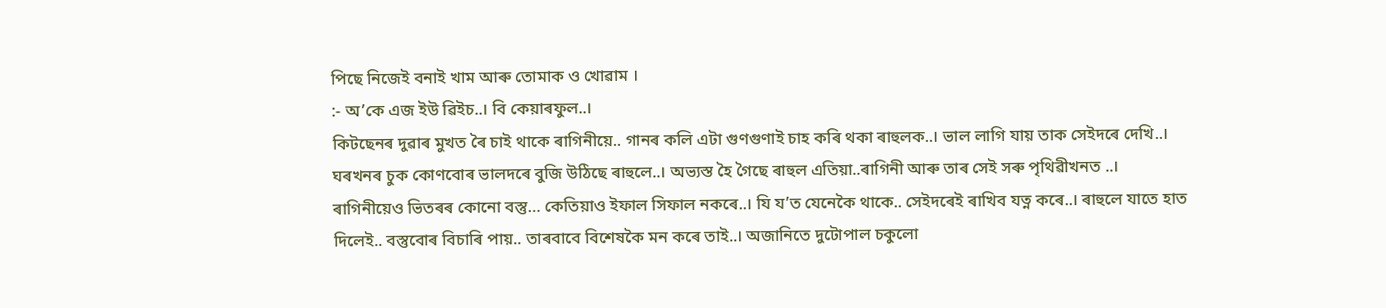পিছে নিজেই বনাই খাম আৰু তোমাক ও খোৱাম ।
:- অ’কে এজ ইউ ৱিইচ..। বি কেয়াৰফুল..।
কিটছেনৰ দুৱাৰ মুখত ৰৈ চাই থাকে ৰাগিনীয়ে.. গানৰ কলি এটা গুণগুণাই চাহ কৰি থকা ৰাহুলক..। ভাল লাগি যায় তাক সেইদৰে দেখি..। ঘৰখনৰ চুক কোণবোৰ ভালদৰে বুজি উঠিছে ৰাহুলে..। অভ্যস্ত হৈ গৈছে ৰাহুল এতিয়া..ৰাগিনী আৰু তাৰ সেই সৰু পৃথিৱীখনত ..। ৰাগিনীয়েও ভিতৰৰ কোনো বস্তু… কেতিয়াও ইফাল সিফাল নকৰে..। যি য’ত যেনেকৈ থাকে.. সেইদৰেই ৰাখিব যত্ন কৰে..। ৰাহুলে যাতে হাত দিলেই.. বস্তুবোৰ বিচাৰি পায়.. তাৰবাবে বিশেষকৈ মন কৰে তাই..। অজানিতে দুটোপাল চকুলো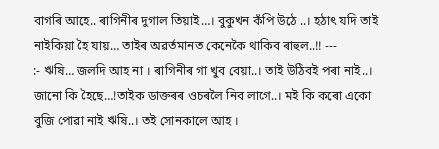বাগৰি আহে.. ৰাগিনীৰ দুগাল তিয়াই…। বুকুখন কঁপি উঠে ..। হঠাৎ যদি তাই নাইকিয়া হৈ যায়… তাইৰ অৱৰ্তমানত কেনেকৈ থাকিব ৰাহুল..!! ---
:- ঋষি… জলদি আহ না । ৰাগিনীৰ গা খুব বেয়া..। তাই উঠিবই পৰা নাই..। জানো কি হৈছে…!তাইক ডাক্তৰৰ ওচৰলৈ নিব লাগে..। মই কি কৰো একো বুজি পোৱা নাই ঋষি..। তই সোনকালে আহ ।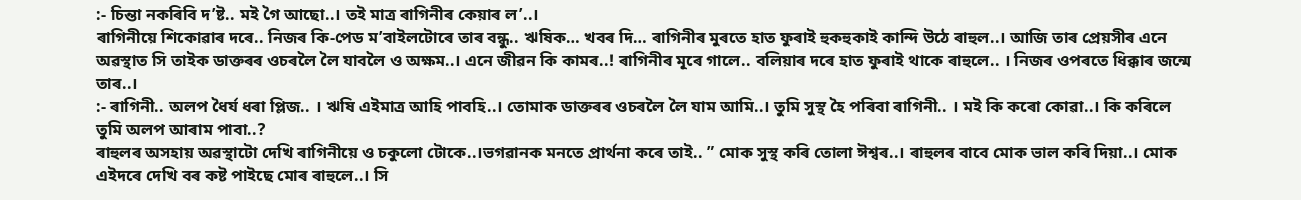:- চিন্তা নকৰিবি দ’ষ্ট.. মই গৈ আছো..। তই মাত্ৰ ৰাগিনীৰ কেয়াৰ ল’..।
ৰাগিনীয়ে শিকোৱাৰ দৰে.. নিজৰ কি-পেড ম’বাইলটোৰে তাৰ বন্ধু.. ঋষিক… খবৰ দি… ৰাগিনীৰ মুৰতে হাত ফুৰাই হুকহুকাই কান্দি উঠে ৰাহুল..। আজি তাৰ প্ৰেয়সীৰ এনে অৱস্থাত সি তাইক ডাক্তৰৰ ওচৰলৈ লৈ যাবলৈ ও অক্ষম..। এনে জীৱন কি কামৰ..! ৰাগিনীৰ মূৰে গালে.. বলিয়াৰ দৰে হাত ফুৰাই থাকে ৰাহুলে.. । নিজৰ ওপৰতে ধিক্কাৰ জন্মে তাৰ..।
:- ৰাগিনী.. অলপ ধৈৰ্য ধৰা প্লিজ.. । ঋষি এইমাত্ৰ আহি পাবহি..। তোমাক ডাক্তৰৰ ওচৰলৈ লৈ যাম আমি..। তুমি সুস্থ হৈ পৰিবা ৰাগিনী.. । মই কি কৰো কোৱা..। কি কৰিলে তুমি অলপ আৰাম পাবা..?
ৰাহুলৰ অসহায় অৱস্থাটো দেখি ৰাগিনীয়ে ও চকুলো টোকে..।ভগৱানক মনতে প্ৰাৰ্থনা কৰে তাই.. ” মোক সুস্থ কৰি তোলা ঈশ্বৰ..। ৰাহুলৰ বাবে মোক ভাল কৰি দিয়া..। মোক এইদৰে দেখি বৰ কষ্ট পাইছে মোৰ ৰাহুলে..। সি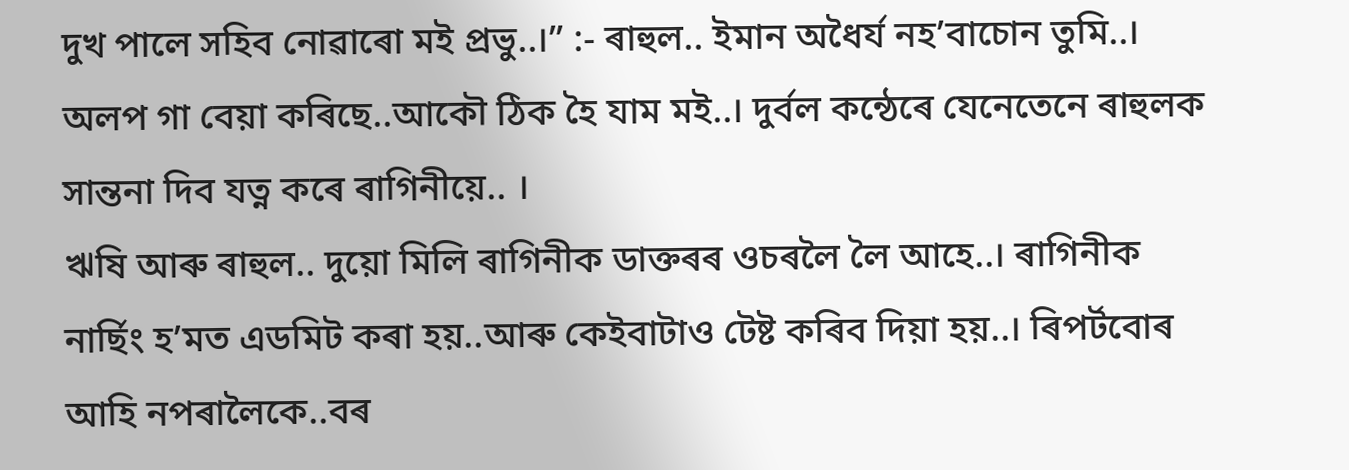দুখ পালে সহিব নোৱাৰো মই প্ৰভু..।” :- ৰাহুল.. ইমান অধৈৰ্য নহ’বাচোন তুমি..। অলপ গা বেয়া কৰিছে..আকৌ ঠিক হৈ যাম মই..। দুৰ্বল কন্ঠেৰে যেনেতেনে ৰাহুলক সান্তনা দিব যত্ন কৰে ৰাগিনীয়ে.. ।
ঋষি আৰু ৰাহুল.. দুয়ো মিলি ৰাগিনীক ডাক্তৰৰ ওচৰলৈ লৈ আহে..। ৰাগিনীক নাৰ্ছিং হ’মত এডমিট কৰা হয়..আৰু কেইবাটাও টেষ্ট কৰিব দিয়া হয়..। ৰিপৰ্টবোৰ আহি নপৰালৈকে..বৰ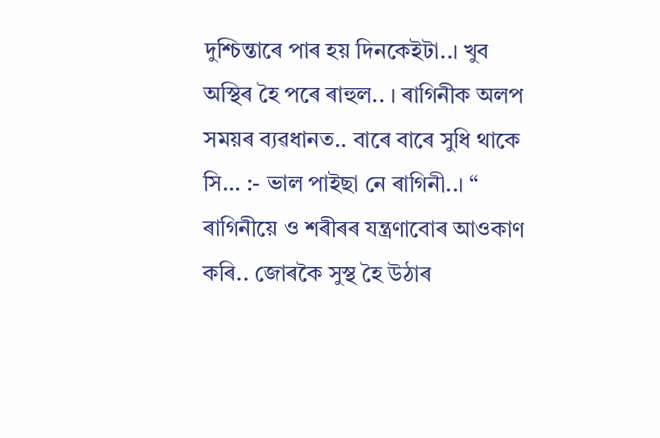দুশ্চিন্তাৰে পাৰ হয় দিনকেইটা..। খুব অস্থিৰ হৈ পৰে ৰাহুল.. । ৰাগিনীক অলপ সময়ৰ ব্যৱধানত.. বাৰে বাৰে সুধি থাকে সি… :- ভাল পাইছা নে ৰাগিনী..। “
ৰাগিনীয়ে ও শৰীৰৰ যন্ত্ৰণাবোৰ আওকাণ কৰি.. জোৰকৈ সুস্থ হৈ উঠাৰ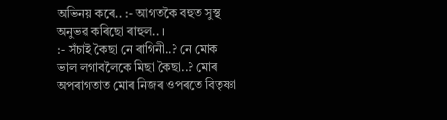অভিনয় কৰে.. :- আগতকৈ বহুত সুস্থ অনুভৱ কৰিছো ৰাহুল.. ।
:- সঁচাই কৈছা নে ৰাগিনী..? নে মোক ভাল লগাবলৈকে মিছা কৈছা..? মোৰ অপৰাগতাত মোৰ নিজৰ ওপৰতে বিতৃষ্ণা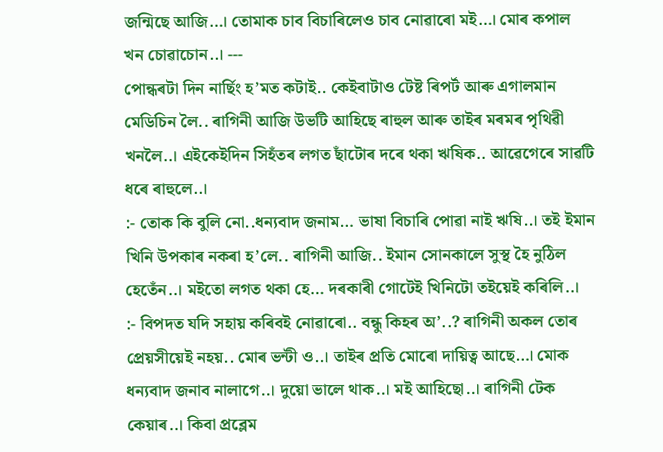জন্মিছে আজি…। তোমাক চাব বিচাৰিলেও চাব নোৱাৰো মই…। মোৰ কপাল খন চোৱাচোন..। ---
পোন্ধৰটা দিন নাৰ্ছিং হ’মত কটাই.. কেইবাটাও টেষ্ট ৰিপৰ্ট আৰু এগালমান মেডিচিন লৈ.. ৰাগিনী আজি উভটি আহিছে ৰাহুল আৰু তাইৰ মৰমৰ পৃথিৱী খনলৈ..। এইকেইদিন সিহঁতৰ লগত ছাঁটোৰ দৰে থকা ঋষিক.. আৱেগেৰে সাৱটি ধৰে ৰাহুলে..।
:- তোক কি বুলি নো..ধন্যবাদ জনাম… ভাষা বিচাৰি পোৱা নাই ঋষি..। তই ইমান খিনি উপকাৰ নকৰা হ’লে.. ৰাগিনী আজি.. ইমান সোনকালে সুস্থ হৈ নুঠিল হেতেঁন..। মইতো লগত থকা হে… দৰকাৰী গোটেই খিনিটো তইয়েই কৰিলি..।
:- বিপদত যদি সহায় কৰিবই নোৱাৰো.. বন্ধু কিহৰ অ’..? ৰাগিনী অকল তোৰ প্ৰেয়সীয়েই নহয়.. মোৰ ভন্টী ও..। তাইৰ প্ৰতি মোৰো দায়িত্ব আছে…। মোক ধন্যবাদ জনাব নালাগে..। দুয়ো ভালে থাক..। মই আহিছো..। ৰাগিনী টেক কেয়াৰ..। কিবা প্ৰব্লেম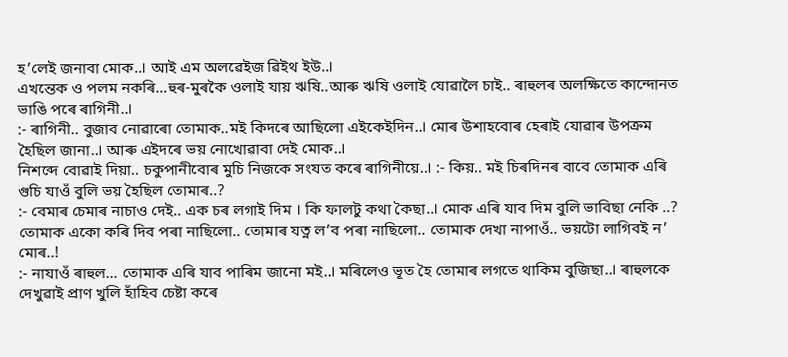হ’লেই জনাবা মোক..। আই এম অলৱেইজ ৱিইথ ইউ..।
এখন্তেক ও পলম নকৰি…হুৰ-মুৰকৈ ওলাই যায় ঋষি..আৰু ঋষি ওলাই যোৱালৈ চাই.. ৰাহুলৰ অলক্ষিতে কান্দোনত ভাঙি পৰে ৰাগিনী..।
:- ৰাগিনী.. বুজাব নোৱাৰো তোমাক..মই কিদৰে আছিলো এইকেইদিন..। মোৰ উশাহবোৰ হেৰাই যোৱাৰ উপক্ৰম হৈছিল জানা..। আৰু এইদৰে ভয় নোখোৱাবা দেই মোক..।
নিশব্দে বোৱাই দিয়া.. চকুপানীবোৰ মুচি নিজকে সংযত কৰে ৰাগিনীয়ে..। :- কিয়.. মই চিৰদিনৰ বাবে তোমাক এৰি গুচি যাওঁ বুলি ভয় হৈছিল তোমাৰ..?
:- বেমাৰ চেমাৰ নাচাও দেই.. এক চৰ লগাই দিম । কি ফালটু কথা কৈছা..। মোক এৰি যাব দিম বুলি ভাবিছা নেকি ..? তোমাক একো কৰি দিব পৰা নাছিলো.. তোমাৰ যত্ন ল’ব পৰা নাছিলো.. তোমাক দেখা নাপাওঁ.. ভয়টো লাগিবই ন’ মোৰ..!
:- নাযাওঁ ৰাহুল… তোমাক এৰি যাব পাৰিম জানো মই..। মৰিলেও ভূত হৈ তোমাৰ লগতে থাকিম বুজিছা..। ৰাহুলকে দেখুৱাই প্ৰাণ খুলি হাঁহিব চেষ্টা কৰে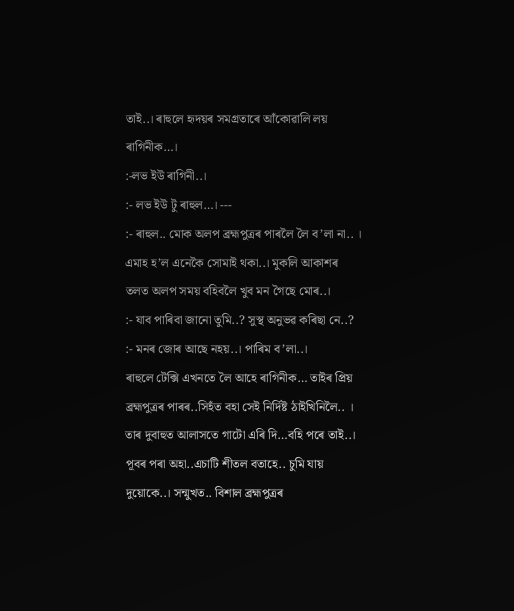তাই..। ৰাহুলে হৃদয়ৰ সমগ্ৰতাৰে আঁকোৱালি লয় ৰাগিনীক…।
:-লভ ইউ ৰাগিনী..।
:- লভ ইউ টু ৰাহুল…। ---
:- ৰাহুল.. মোক অলপ ব্ৰহ্মপুত্ৰৰ পাৰলৈ লৈ ব’লা না.. । এমাহ হ’ল এনেকৈ সোমাই থকা..। মুকলি আকাশৰ তলত অলপ সময় বহিবলৈ খুব মন গৈছে মোৰ..।
:- যাব পাৰিবা জানো তুমি..? সুস্থ অনুভৱ কৰিছা নে..?
:- মনৰ জোৰ আছে নহয়..। পাৰিম ব’লা..।
ৰাহুলে টেক্সি এখনতে লৈ আহে ৰাগিনীক… তাইৰ প্রিয় ব্ৰহ্মপুত্ৰৰ পাৰৰ..সিহঁত বহা সেই নিৰ্দিষ্ট ঠাইখিনিলৈ.. । তাৰ দুবাহুত আলাসতে গাটো এৰি দি…বহি পৰে তাই..। পূবৰ পৰা অহা..এচাটি শীতল বতাহে.. চুমি যায় দুয়োকে..। সন্মুখত.. বিশাল ব্ৰহ্মপুত্ৰৰ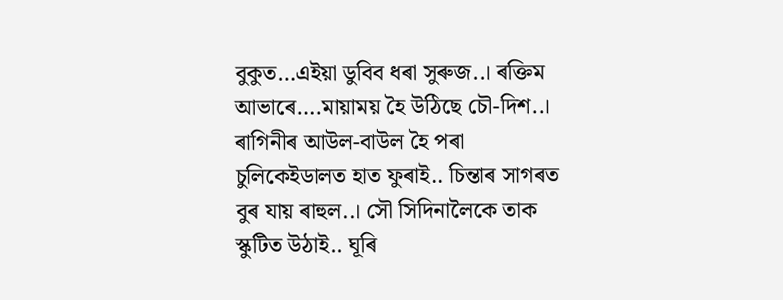বুকুত…এইয়া ডুবিব ধৰা সুৰুজ..। ৰক্তিম আভাৰে….মায়াময় হৈ উঠিছে চৌ-দিশ..।
ৰাগিনীৰ আউল-বাউল হৈ পৰা চুলিকেইডালত হাত ফুৰাই.. চিন্তাৰ সাগৰত বুৰ যায় ৰাহুল..। সৌ সিদিনালৈকে তাক স্কুটিত উঠাই.. ঘূৰি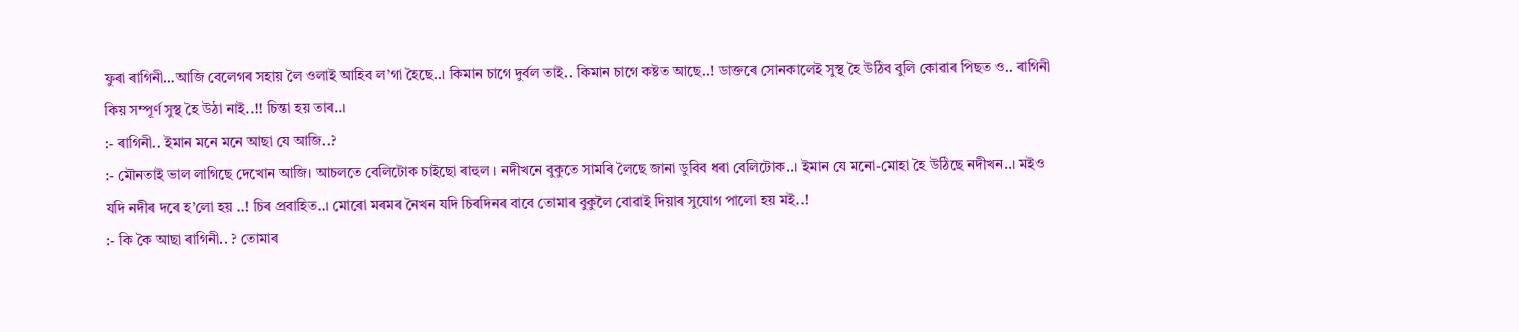ফুৰা ৰাগিনী…আজি বেলেগৰ সহায় লৈ ওলাই আহিব ল’গা হৈছে..। কিমান চাগে দুৰ্বল তাই.. কিমান চাগে কষ্টত আছে..! ডাক্তৰে সোনকালেই সুস্থ হৈ উঠিব বুলি কোৱাৰ পিছত ও.. ৰাগিনী কিয় সম্পূৰ্ণ সুস্থ হৈ উঠা নাই..!! চিন্তা হয় তাৰ..।
:- ৰাগিনী.. ইমান মনে মনে আছা যে আজি..?
:- মৌনতাই ভাল লাগিছে দেখোন আজি। আচলতে বেলিটোক চাইছো ৰাহুল । নদীখনে বুকুতে সামৰি লৈছে জানা ডুবিব ধৰা বেলিটোক..। ইমান যে মনো-মোহা হৈ উঠিছে নদীখন..। মইও যদি নদীৰ দৰে হ’লো হয় ..! চিৰ প্ৰবাহিত..। মোৰো মৰমৰ নৈখন যদি চিৰদিনৰ বাবে তোমাৰ বুকুলৈ বোৱাই দিয়াৰ সুযোগ পালো হয় মই..!
:- কি কৈ আছা ৰাগিনী.. ? তোমাৰ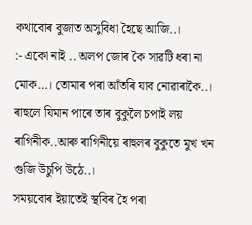কথাবোৰ বুজাত অসুবিধা হৈছে আজি..।
:- একো নাই .. অলপ জোৰ কৈ সাৱটি ধৰা না মোক…। তোমাৰ পৰা আঁতৰি যাব নোৱাৰাকৈ..।
ৰাহুলে যিমান পাৰে তাৰ বুকুলৈ চপাই লয় ৰাগিনীক..আৰু ৰাগিনীয়ে ৰাহুলৰ বুকুতে মুখ খন গুজি উচুপি উঠে..।
সময়বোৰ ইয়াতেই স্থবিৰ হৈ পৰা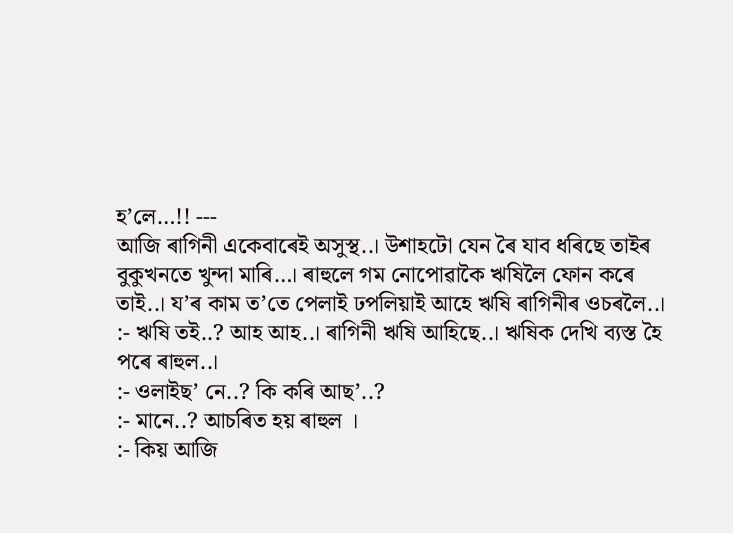হ’লে…!! ---
আজি ৰাগিনী একেবাৰেই অসুস্থ..। উশাহটো যেন ৰৈ যাব ধৰিছে তাইৰ বুকুখনতে খুন্দা মাৰি…। ৰাহুলে গম নোপোৱাকৈ ঋষিলৈ ফোন কৰে তাই..। য’ৰ কাম ত’তে পেলাই ঢপলিয়াই আহে ঋষি ৰাগিনীৰ ওচৰলৈ..।
:- ঋষি তই..? আহ আহ..। ৰাগিনী ঋষি আহিছে..। ঋষিক দেখি ব্যস্ত হৈ পৰে ৰাহুল..।
:- ওলাইছ’ নে..? কি কৰি আছ’..?
:- মানে..? আচৰিত হয় ৰাহুল ।
:- কিয় আজি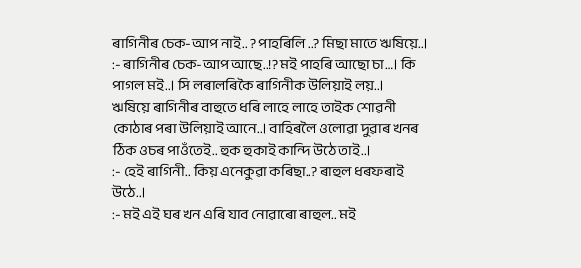ৰাগিনীৰ চেক-আপ নাই.. ? পাহৰিলি ..? মিছা মাতে ঋষিয়ে..।
:- ৰাগিনীৰ চেক-আপ আছে..!? মই পাহৰি আছো চা…। কি পাগল মই..। সি লৰালৰিকৈ ৰাগিনীক উলিয়াই লয়..।
ঋষিয়ে ৰাগিনীৰ বাহুতে ধৰি লাহে লাহে তাইক শোৱনী কোঠাৰ পৰা উলিয়াই আনে..। বাহিৰলৈ ওলোৱা দুৱাৰ খনৰ ঠিক ওচৰ পাওঁতেই.. হুক হুকাই কান্দি উঠে তাই..।
:- হেই ৰাগিনী.. কিয় এনেকুৱা কৰিছা..? ৰাহুল ধৰফৰাই উঠে..।
:- মই এই ঘৰ খন এৰি যাব নোৱাৰো ৰাহুল.. মই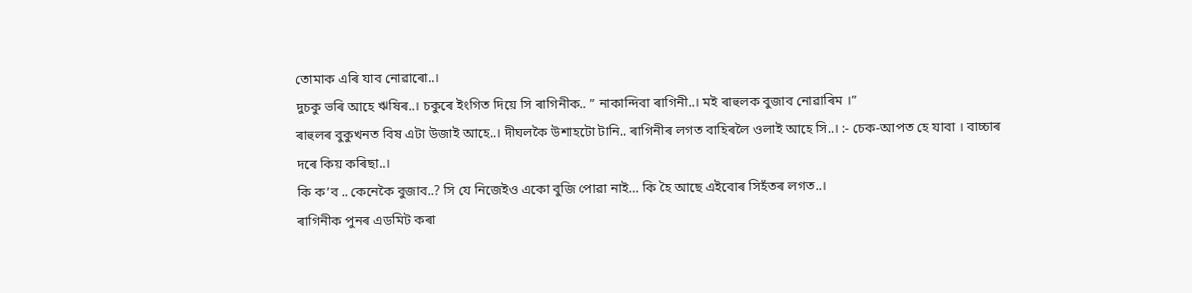তোমাক এৰি যাব নোৱাৰো..।
দুচকু ভৰি আহে ঋষিৰ..। চকুৰে ইংগিত দিয়ে সি ৰাগিনীক.. ” নাকান্দিবা ৰাগিনী..। মই ৰাহুলক বুজাব নোৱাৰিম ।”
ৰাহুলৰ বুকুখনত বিষ এটা উজাই আহে..। দীঘলকৈ উশাহটো টানি.. ৰাগিনীৰ লগত বাহিৰলৈ ওলাই আহে সি..। :- চেক-আপত হে যাবা । বাচ্চাৰ দৰে কিয় কৰিছা..।
কি ক’ব .. কেনেকৈ বুজাব..? সি যে নিজেইও একো বুজি পোৱা নাই… কি হৈ আছে এইবোৰ সিহঁতৰ লগত..।
ৰাগিনীক পুনৰ এডমিট কৰা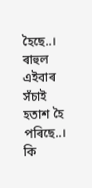হৈছে..। ৰাহুল এইবাৰ সঁচাই হতাশ হৈ পৰিছে..। কি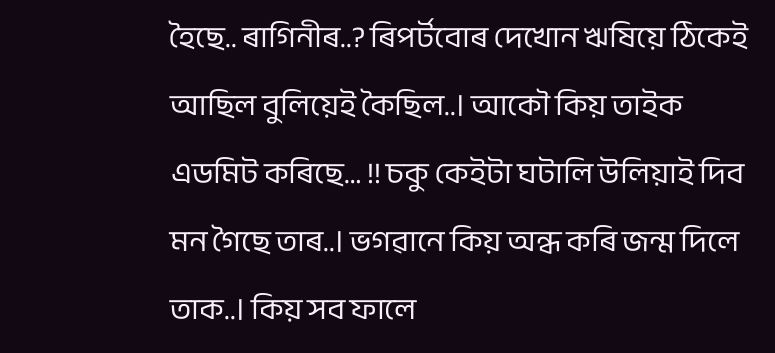হৈছে.. ৰাগিনীৰ..? ৰিপৰ্টবোৰ দেখোন ঋষিয়ে ঠিকেই আছিল বুলিয়েই কৈছিল..। আকৌ কিয় তাইক এডমিট কৰিছে… !! চকু কেইটা ঘটালি উলিয়াই দিব মন গৈছে তাৰ..। ভগৱানে কিয় অন্ধ কৰি জন্ম দিলে তাক..। কিয় সব ফালে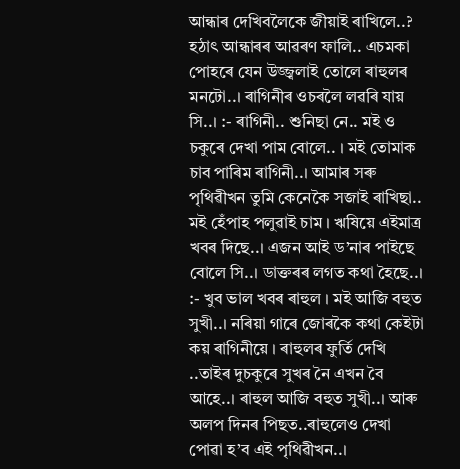আন্ধাৰ দেখিবলৈকে জীয়াই ৰাখিলে..?
হঠাৎ আন্ধাৰৰ আৱৰণ ফালি.. এচমকা পোহৰে যেন উজ্জ্বলাই তোলে ৰাহুলৰ মনটো..। ৰাগিনীৰ ওচৰলৈ লৱৰি যায় সি..। :- ৰাগিনী.. শুনিছা নে.. মই ও চকুৰে দেখা পাম বোলে.. । মই তোমাক চাব পাৰিম ৰাগিনী..। আমাৰ সৰু পৃথিৱীখন তুমি কেনেকৈ সজাই ৰাখিছা.. মই হেঁপাহ পলুৱাই চাম । ঋষিয়ে এইমাত্ৰ খবৰ দিছে..। এজন আই ড’নাৰ পাইছে বোলে সি..। ডাক্তৰৰ লগত কথা হৈছে..।
:- খুব ভাল খবৰ ৰাহুল । মই আজি বহুত সুখী..। নৰিয়া গাৰে জোৰকৈ কথা কেইটা কয় ৰাগিনীয়ে । ৰাহুলৰ ফুৰ্তি দেখি ..তাইৰ দুচকুৰে সুখৰ নৈ এখন বৈ আহে..। ৰাহুল আজি বহুত সুখী..। আৰু অলপ দিনৰ পিছত..ৰাহুলেও দেখা পোৱা হ’ব এই পৃথিৱীখন..।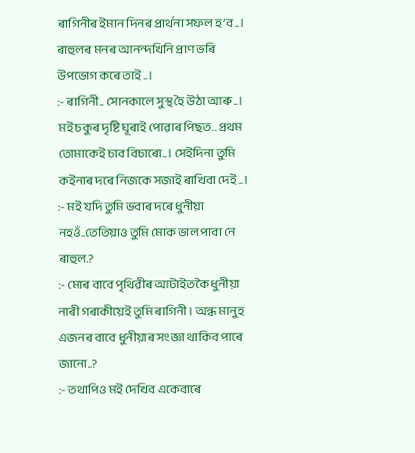ৰাগিনীৰ ইমান দিনৰ প্ৰাৰ্থনা সফল হ’ব..। ৰাহুলৰ মনৰ আনন্দখিনি প্ৰাণ ভৰি উপভোগ কৰে তাই..।
:- ৰাগিনী.. সোনকালে সুস্থ হৈ উঠা আৰু..। মই চকুৰ দৃষ্টি ঘূৰাই পোৱাৰ পিছত.. প্ৰথম তোমাকেই চাব বিচাৰো..। সেইদিনা তুমি কইনাৰ দৰে নিজকে সজাই ৰাখিবা দেই..।
:- মই যদি তুমি ভবাৰ দৰে ধুনীয়া নহওঁ..তেতিয়াও তুমি মোক ভাল পাবা নে ৰাহুল.?
:- মোৰ বাবে পৃথিৱীৰ আটাইতকৈ ধুনীয়া নাৰী গৰাকীয়েই তুমি ৰাগিনী । অন্ধ মানুহ এজনৰ বাবে ধুনীয়াৰ সংজ্ঞা থাকিব পাৰে জানো..?
:- তথাপিও মই দেখিব একেবাৰে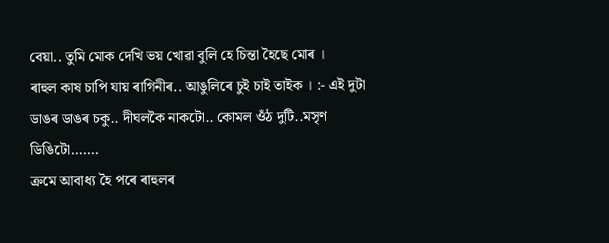বেয়া.. তুমি মোক দেখি ভয় খোৱা বুলি হে চিন্তা হৈছে মোৰ ।
ৰাহুল কাষ চাপি যায় ৰাগিনীৰ.. আঙুলিৰে চুই চাই তাইক । :- এই দুটা ডাঙৰ ডাঙৰ চকু.. দীঘলকৈ নাকটো.. কোমল ওঁঠ দুটি..মসৃণ ডিঙিটো…….
ক্ৰমে আবাধ্য হৈ পৰে ৰাহুলৰ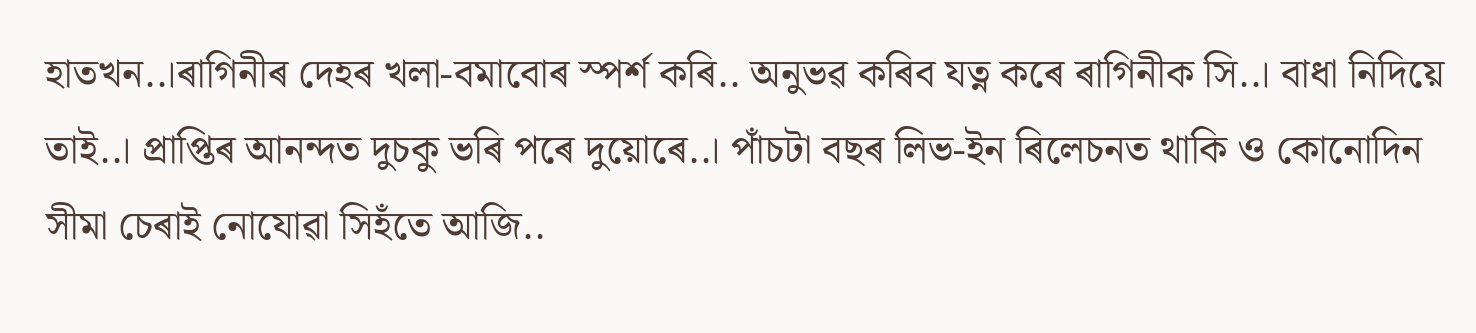হাতখন..।ৰাগিনীৰ দেহৰ খলা-বমাবোৰ স্পৰ্শ কৰি.. অনুভৱ কৰিব যত্ন কৰে ৰাগিনীক সি..। বাধা নিদিয়ে তাই..। প্ৰাপ্তিৰ আনন্দত দুচকু ভৰি পৰে দুয়োৰে..। পাঁচটা বছৰ লিভ-ইন ৰিলেচনত থাকি ও কোনোদিন সীমা চেৰাই নোযোৱা সিহঁতে আজি..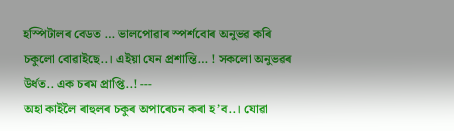হস্পিটালৰ বেডত … ভালপোৱাৰ স্পর্শবোৰ অনুভৱ কৰি চকুলো বোৱাইছে..। এইয়া যেন প্ৰশান্তি… ! সকলো অনুভৱৰ উৰ্ধত.. এক চৰম প্ৰাপ্তি..! ---
অহা কাইলৈ ৰাহুলৰ চকুৰ অপাৰেচন কৰা হ’ব..। যোৱা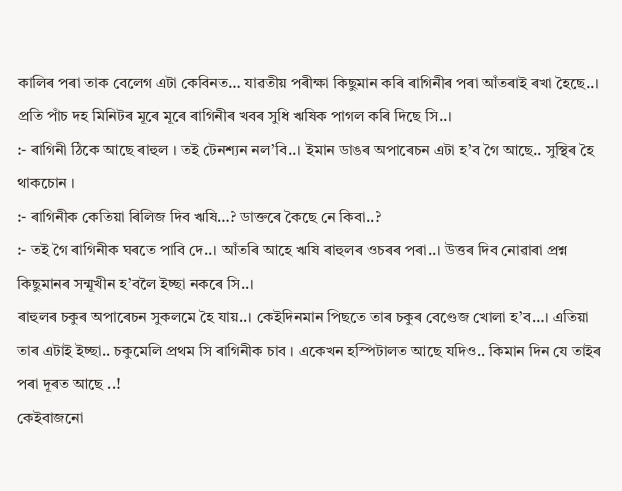কালিৰ পৰা তাক বেলেগ এটা কেবিনত… যাৱতীয় পৰীক্ষা কিছুমান কৰি ৰাগিনীৰ পৰা আঁতৰাই ৰখা হৈছে..। প্ৰতি পাঁচ দহ মিনিটৰ মূৰে মূৰে ৰাগিনীৰ খবৰ সুধি ঋষিক পাগল কৰি দিছে সি..।
:- ৰাগিনী ঠিকে আছে ৰাহুল । তই টেনশ্যন নল’বি..। ইমান ডাঙৰ অপাৰেচন এটা হ’ব গৈ আছে.. সুস্থিৰ হৈ থাকচোন ।
:- ৰাগিনীক কেতিয়া ৰিলিজ দিব ঋষি…? ডাক্তৰে কৈছে নে কিবা..?
:- তই গৈ ৰাগিনীক ঘৰতে পাবি দে..। আঁতৰি আহে ঋষি ৰাহুলৰ ওচৰৰ পৰা..। উত্তৰ দিব নোৱাৰা প্ৰশ্ন কিছুমানৰ সন্মূখীন হ’বলৈ ইচ্ছা নকৰে সি..।
ৰাহুলৰ চকুৰ অপাৰেচন সুকলমে হৈ যায়..। কেইদিনমান পিছতে তাৰ চকুৰ বেণ্ডেজ খোলা হ’ব…। এতিয়া তাৰ এটাই ইচ্ছা.. চকুমেলি প্ৰথম সি ৰাগিনীক চাব । একেখন হস্পিটালত আছে যদিও.. কিমান দিন যে তাইৰ পৰা দূৰত আছে ..!
কেইবাজনো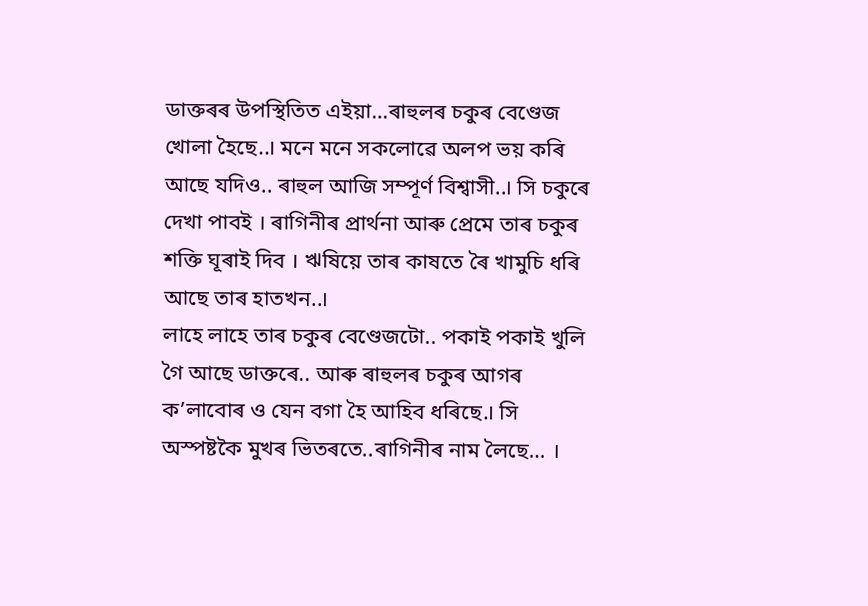ডাক্তৰৰ উপস্থিতিত এইয়া…ৰাহুলৰ চকুৰ বেণ্ডেজ খোলা হৈছে..। মনে মনে সকলোৱে অলপ ভয় কৰি আছে যদিও.. ৰাহুল আজি সম্পূৰ্ণ বিশ্বাসী..। সি চকুৰে দেখা পাবই । ৰাগিনীৰ প্ৰাৰ্থনা আৰু প্ৰেমে তাৰ চকুৰ শক্তি ঘূৰাই দিব । ঋষিয়ে তাৰ কাষতে ৰৈ খামুচি ধৰি আছে তাৰ হাতখন..।
লাহে লাহে তাৰ চকুৰ বেণ্ডেজটো.. পকাই পকাই খুলি গৈ আছে ডাক্তৰে.. আৰু ৰাহুলৰ চকুৰ আগৰ ক’লাবোৰ ও যেন বগা হৈ আহিব ধৰিছে.। সি অস্পষ্টকৈ মুখৰ ভিতৰতে..ৰাগিনীৰ নাম লৈছে… ।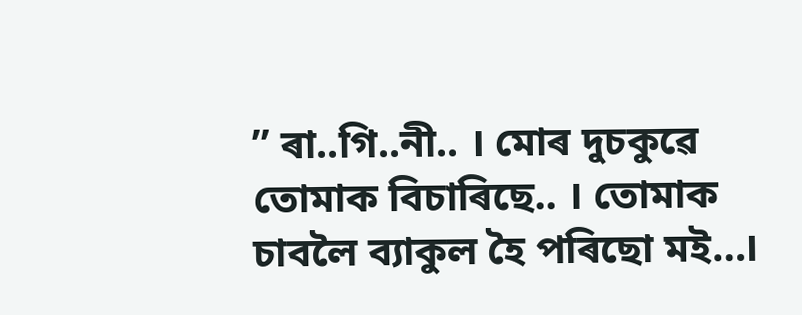” ৰা..গি..নী.. । মোৰ দুচকুৱে তোমাক বিচাৰিছে.. । তোমাক চাবলৈ ব্যাকুল হৈ পৰিছো মই…।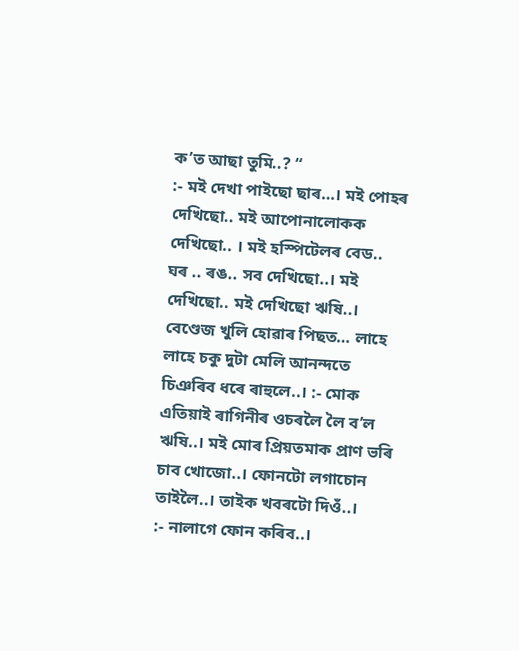ক’ত আছা তুমি..? “
:- মই দেখা পাইছো ছাৰ…। মই পোহৰ দেখিছো.. মই আপোনালোকক দেখিছো.. । মই হস্পিটেলৰ বেড.. ঘৰ .. ৰঙ.. সব দেখিছো..। মই দেখিছো.. মই দেখিছো ঋষি..।
বেণ্ডেজ খুলি হোৱাৰ পিছত… লাহে লাহে চকু দুটা মেলি আনন্দতে চিঞৰিব ধৰে ৰাহুলে..। :- মোক এতিয়াই ৰাগিনীৰ ওচৰলৈ লৈ ব’ল ঋষি..। মই মোৰ প্ৰিয়তমাক প্ৰাণ ভৰি চাব খোজো..। ফোনটো লগাচোন তাইলৈ..। তাইক খবৰটো দিওঁ..।
:- নালাগে ফোন কৰিব..।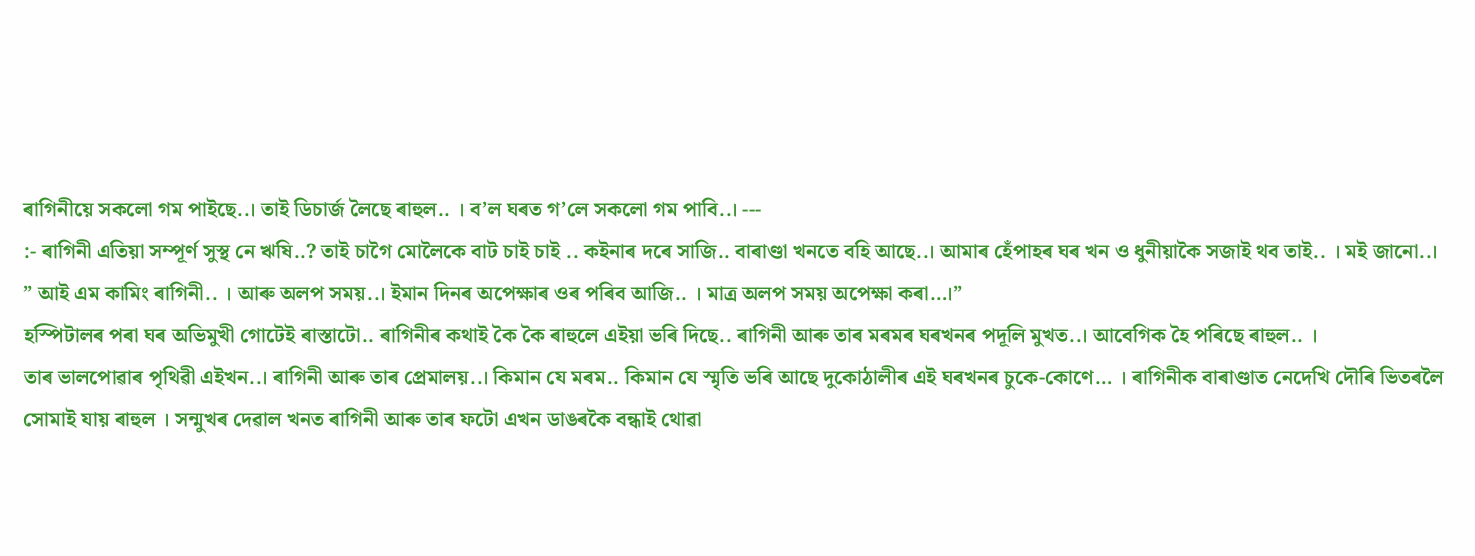ৰাগিনীয়ে সকলো গম পাইছে..। তাই ডিচার্জ লৈছে ৰাহুল.. । ব’ল ঘৰত গ’লে সকলো গম পাবি..। ---
:- ৰাগিনী এতিয়া সম্পূৰ্ণ সুস্থ নে ঋষি..? তাই চাগৈ মোলৈকে বাট চাই চাই .. কইনাৰ দৰে সাজি.. বাৰাণ্ডা খনতে বহি আছে..। আমাৰ হেঁপাহৰ ঘৰ খন ও ধুনীয়াকৈ সজাই থব তাই.. । মই জানো..।
” আই এম কামিং ৰাগিনী.. । আৰু অলপ সময়..। ইমান দিনৰ অপেক্ষাৰ ওৰ পৰিব আজি.. । মাত্ৰ অলপ সময় অপেক্ষা কৰা…।”
হস্পিটালৰ পৰা ঘৰ অভিমুখী গোটেই ৰাস্তাটো.. ৰাগিনীৰ কথাই কৈ কৈ ৰাহুলে এইয়া ভৰি দিছে.. ৰাগিনী আৰু তাৰ মৰমৰ ঘৰখনৰ পদূলি মুখত..। আবেগিক হৈ পৰিছে ৰাহুল.. ।
তাৰ ভালপোৱাৰ পৃথিৱী এইখন..। ৰাগিনী আৰু তাৰ প্ৰেমালয়..। কিমান যে মৰম.. কিমান যে স্মৃতি ভৰি আছে দুকোঠালীৰ এই ঘৰখনৰ চুকে-কোণে… । ৰাগিনীক বাৰাণ্ডাত নেদেখি দৌৰি ভিতৰলৈ সোমাই যায় ৰাহুল । সন্মুখৰ দেৱাল খনত ৰাগিনী আৰু তাৰ ফটো এখন ডাঙৰকৈ বন্ধাই থোৱা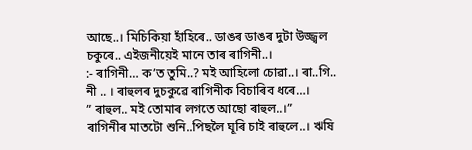আছে..। মিচিকিয়া হাঁহিৰে.. ডাঙৰ ডাঙৰ দুটা উজ্জ্বল চকুৰে.. এইজনীয়েই মানে তাৰ ৰাগিনী..।
:- ৰাগিনী… ক’ত তুমি..? মই আহিলো চোৱা..। ৰা..গি.. নী .. । ৰাহুলৰ দুচকুৱে ৰাগিনীক বিচাৰিব ধৰে…।
” ৰাহুল.. মই তোমাৰ লগতে আছো ৰাহুল..।”
ৰাগিনীৰ মাতটো শুনি..পিছলৈ ঘূৰি চাই ৰাহুলে..। ঋষি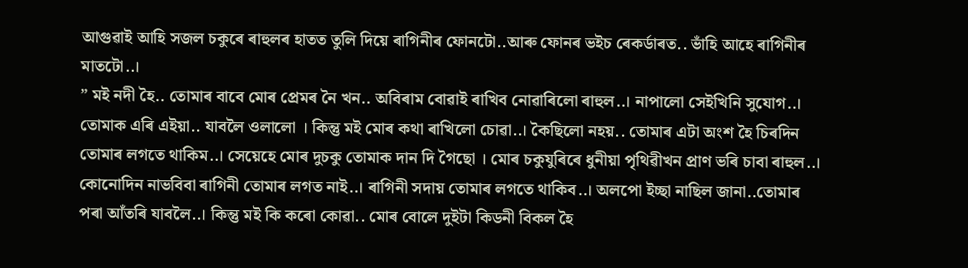আগুৱাই আহি সজল চকুৰে ৰাহুলৰ হাতত তুলি দিয়ে ৰাগিনীৰ ফোনটো..আৰু ফোনৰ ভইচ ৰেকৰ্ডাৰত.. ভাঁহি আহে ৰাগিনীৰ মাতটো..।
” মই নদী হৈ.. তোমাৰ বাবে মোৰ প্ৰেমৰ নৈ খন.. অবিৰাম বোৱাই ৰাখিব নোৱাৰিলো ৰাহুল..। নাপালো সেইখিনি সুযোগ..। তোমাক এৰি এইয়া.. যাবলৈ ওলালো । কিন্তু মই মোৰ কথা ৰাখিলো চোৱা..। কৈছিলো নহয়.. তোমাৰ এটা অংশ হৈ চিৰদিন তোমাৰ লগতে থাকিম..। সেয়েহে মোৰ দুচকু তোমাক দান দি গৈছো । মোৰ চকুযুৰিৰে ধুনীয়া পৃথিৱীখন প্ৰাণ ভৰি চাবা ৰাহুল..। কোনোদিন নাভবিবা ৰাগিনী তোমাৰ লগত নাই..। ৰাগিনী সদায় তোমাৰ লগতে থাকিব..। অলপো ইচ্ছা নাছিল জানা..তোমাৰ পৰা আঁতৰি যাবলৈ..। কিন্তু মই কি কৰো কোৱা.. মোৰ বোলে দুইটা কিডনী বিকল হৈ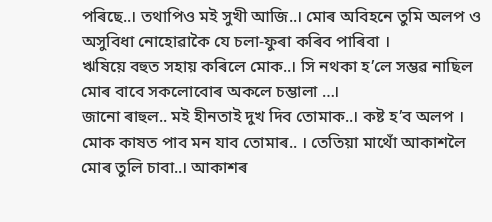পৰিছে..। তথাপিও মই সুখী আজি..। মোৰ অবিহনে তুমি অলপ ও অসুবিধা নোহোৱাকৈ যে চলা-ফুৰা কৰিব পাৰিবা ।
ঋষিয়ে বহুত সহায় কৰিলে মোক..। সি নথকা হ’লে সম্ভৱ নাছিল মোৰ বাবে সকলোবোৰ অকলে চম্ভালা …।
জানো ৰাহুল.. মই হীনতাই দুখ দিব তোমাক..। কষ্ট হ’ব অলপ । মোক কাষত পাব মন যাব তোমাৰ.. । তেতিয়া মাথোঁ আকাশলৈ মোৰ তুলি চাবা..। আকাশৰ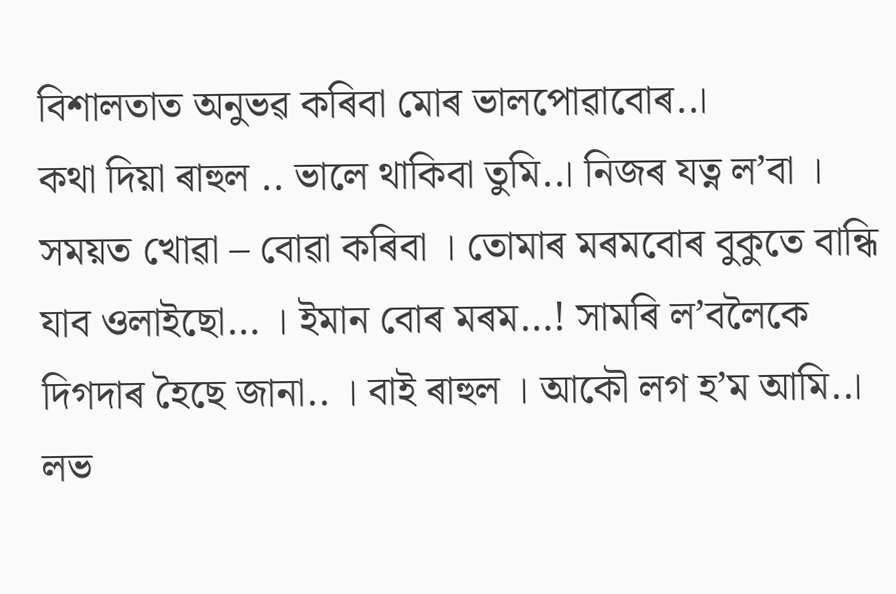বিশালতাত অনুভৱ কৰিবা মোৰ ভালপোৱাবোৰ..।
কথা দিয়া ৰাহুল .. ভালে থাকিবা তুমি..। নিজৰ যত্ন ল’বা । সময়ত খোৱা – বোৱা কৰিবা । তোমাৰ মৰমবোৰ বুকুতে বান্ধি যাব ওলাইছো… । ইমান বোৰ মৰম…! সামৰি ল’বলৈকে দিগদাৰ হৈছে জানা.. । বাই ৰাহুল । আকৌ লগ হ’ম আমি..। লভ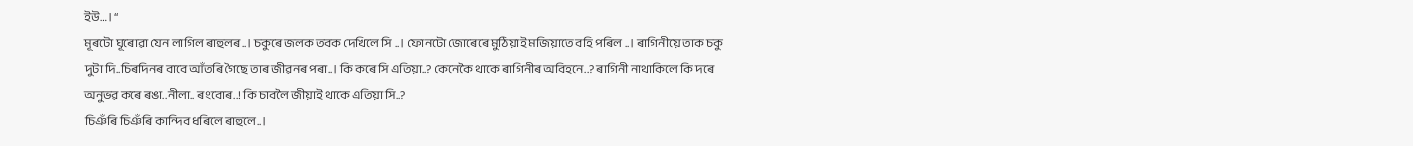ইউ…। “
মূৰটো ঘূৰোৱা যেন লাগিল ৰাহুলৰ..। চকুৰে জলক তবক দেখিলে সি ..। ফোনটো জোৰেৰে মুঠিয়াই মজিয়াতে বহি পৰিল ..। ৰাগিনীয়ে তাক চকু দুটা দি..চিৰদিনৰ বাবে আঁতৰি গৈছে তাৰ জীৱনৰ পৰা..। কি কৰে সি এতিয়া..? কেনেকৈ থাকে ৰাগিনীৰ অবিহনে..? ৰাগিনী নাথাকিলে কি দৰে অনুভৱ কৰে ৰঙা..নীলা.. ৰংবোৰ..! কি চাবলৈ জীয়াই থাকে এতিয়া সি..?
চিঞঁৰি চিঞঁৰি কান্দিব ধৰিলে ৰাহুলে..।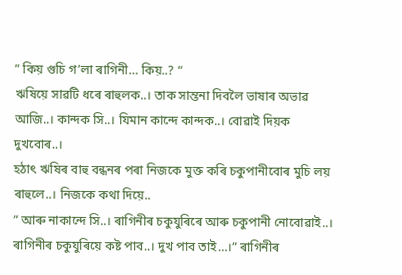” কিয় গুচি গ’লা ৰাগিনী… কিয়..? “
ঋষিয়ে সাৱটি ধৰে ৰাহুলক..। তাক সান্তনা দিবলৈ ভাষাৰ অভাৱ আজি..। কান্দক সি..। যিমান কান্দে কান্দক..। বোৱাই দিয়ক দুখবোৰ..।
হঠাৎ ঋষিৰ বাহু বন্ধনৰ পৰা নিজকে মুক্ত কৰি চকুপানীবোৰ মুচি লয় ৰাহুলে..। নিজকে কথা দিয়ে..
” আৰু নাকান্দে সি..। ৰাগিনীৰ চকুযুৰিৰে আৰু চকুপানী নোবোৱাই..। ৰাগিনীৰ চকুযুৰিয়ে কষ্ট পাব..। দুখ পাব তাই…।” ৰাগিনীৰ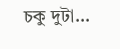চকু দুটা…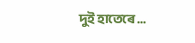দুই হাতেৰে …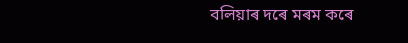বলিয়াৰ দৰে মৰম কৰে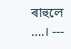ৰাহুলে ….। ---